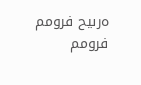ەرىيح فرومم
فرومم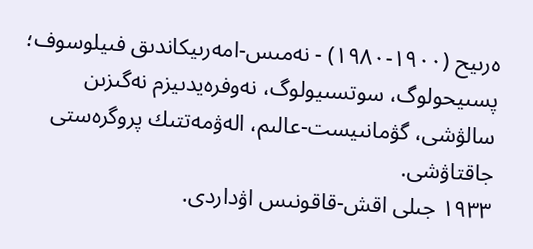ەرىيح (۱۹۰۰-۱۹۸۰) - نەمىس-امەرىيكاندىق فىيلوسوف؛ پسىيحولوگ، سوتسىيولوگ، نەوفرەيدىيزم نەگىزىن سالۋشى، گۋمانىيست-عالىم، الەۋمەتتىك پروگرەستى جاقتاۋشى.
۱۹۳۳ جىلى اقش-قاقونىس اۋداردى.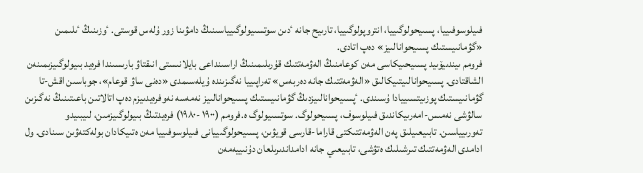فىيلوسوفىييا، پسىيحولوگىييا، انتروپولوگىييا، تارىيح جانە ٴدىن سوتسىيولوگىيياسىنىڭ دامۋىنا زور ۇلەس قوستى. ٴوزىنىڭ ٴىلىمىن «گۋمانىيستىك پسىيحوانالىيز» دەپ اتادى.
فرومم ىيندىيۆىيد پسىيحىيكاسى مەن كوعامنىڭ الەۋمەتتىك قۇرىلىمىنىڭ اراسىنداعى بايلانىستى انىقتاۋ بارىسىندا فرەيد بىيولوگىيزىمىنەن الشاقتادى. پسىيحوانالىيتىيكالىق «الەۋمەتتىك جانە دەربەس» تەراپىييا نەگىزىندە ۇيلەسىمدى «دەنى ساۋ قوعام»، جوباسىن اقش-تا گۋمانىيستىك پوزىيتسىييادا ۇسىندى. ٴپسىيحوانالىيزدىڭ گۋمانىيستىك پسىيحوانالىيز نەمەسە نەوفرەيدىيزم دەپ اتالاتىن باعىتىنىڭ نەگىزىن سالۋشى نەمىس-امەرىيكاندىق فىيلوسوف، پسىيحولوگ. سوتسىيولوگ ە.فرومم (۱۹۰۰ -۱۹۸۰) فرەيدتىڭ بىيولوگىيزمىن، لىيبىيدو تەورىيياسىن. تابىيعىيلىق پەن الەۋمەتتىكتى قاراما-قارسى قويۋىن، پسىيحولوگىييانى فىيلوسوفىييا مەن ەتىيكادان بولەكتەۋىن سىنادى. ول ادامدى الەۋمەتتىك تىرشىلىك ەتۋشى، تابىيعىي جانە ادامداندىرىلعان دۇنىييەمەن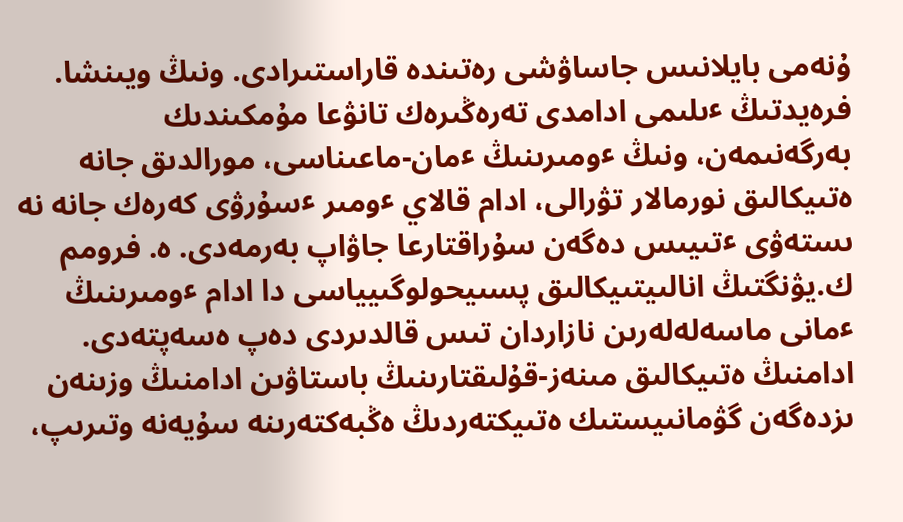ۇنەمى بايلانىس جاساۋشى رەتىندە قاراستىرادى. ونىڭ ويىنشا. فرەيدتىڭ ٴىلىمى ادامدى تەرەڭىرەك تانۋعا مۇمكىندىك بەرگەنىمەن، ونىڭ ٴومىرىنىڭ ٴمان-ماعىناسى، مورالدىق جانە ەتىيكالىق نورمالار تۋرالى، ادام قالاي ٴومىر ٴسۇرۋى كەرەك جانە نە ىستەۋى ٴتىيىس دەگەن سۇراقتارعا جاۋاپ بەرمەدى. ە. فرومم ك.يۋنگتىڭ انالىيتىيكالىق پسىيحولوگىيياسى دا ادام ٴومىرىنىڭ ٴمانى ماسەلەلەرىن نازاردان تىس قالدىردى دەپ ەسەپتەدى. ادامنىڭ ەتىيكالىق مىنەز-قۇلىقتارىنىڭ باستاۋىن ادامنىڭ وزىنەن ىزدەگەن گۋمانىيستىك ەتىيكتەردىڭ ەڭبەكتەرىنە سۇيەنە وتىرىپ،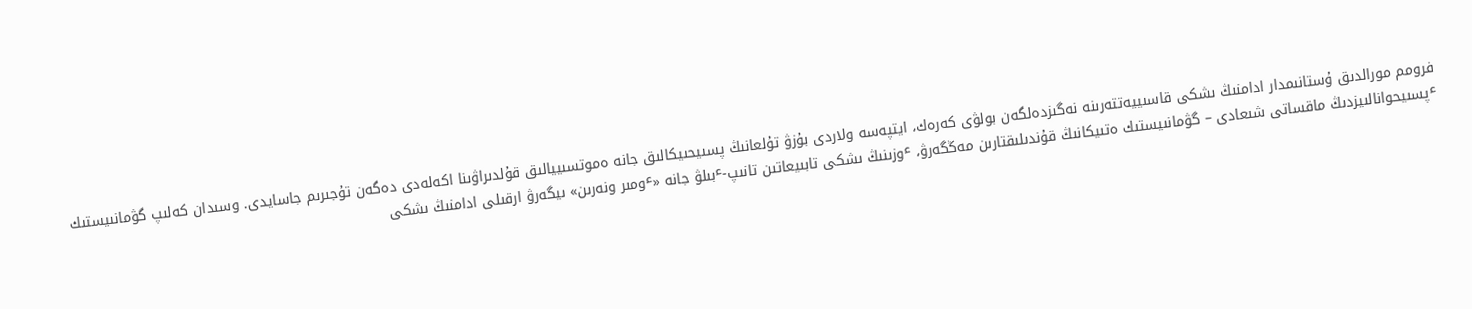فرومم مورالدىق ۇستانىمدار ادامنىڭ ىشكى قاسىييەتتەرىنە نەگىزدەلگەن بولۋى كەرەك، ايتپەسە ولاردى بۇزۋ تۇلعانىڭ پسىيحىيكالىق جانە ەموتسىييالىق قۇلدىراۋىنا اكەلەدى دەگەن تۇجىرىم جاسايدى. وسىدان كەلىپ گۋمانىيستىك ٴپسىيحوانالىيزدىڭ ماقساتى شىعادى – گۋمانىيستىك ەتىيكانىڭ قۇندىلىقتارىن مەڭگەرۋ، ٴوزىنىڭ ىشكى تابىيعاتىن تانىپ-ٴبىلۋ جانە «ٴومىر ونەرىن» ىيگەرۋ ارقىلى ادامنىڭ ىشكى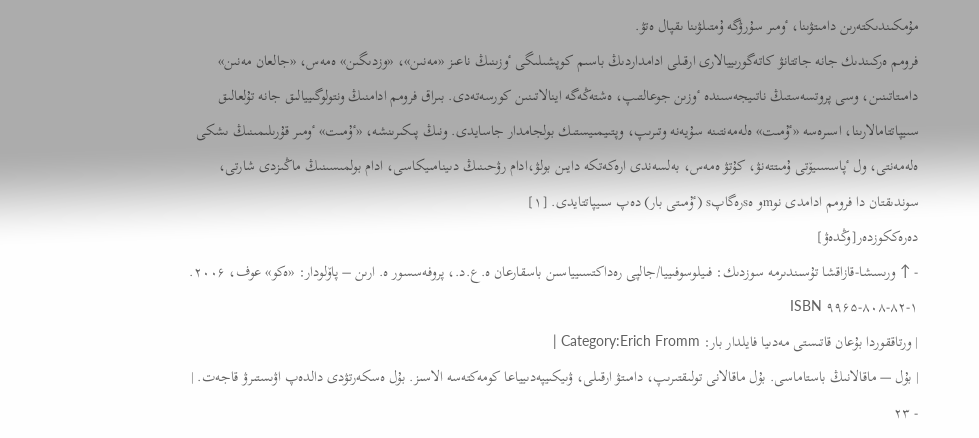مۇمكىندىكتەرىن دامىتۋىنا، ٴومىر سۇرۋگە ۇمتىلۋىنا ىقپال ەتۋ.
فرومم ەركىندىك جانە جاتتانۋ كاتەگورىييالارى ارقىلى ادامداردىڭ باسىم كوپشىلىگى ٴوزىنىڭ ناعىز «مەنىن»، «وزدىگىن» ەمەس، «جالعان مەنىن» دامىتاتىنىن، وسى پروتسەستىڭ ناتىيجەسىندە ٴوزىن جوعالتىپ، ەشتەڭەگە اينالاتىنىن كورسەتەدى. بىراق فرومم ادامنىڭ ونتولوگىييالىق جانە تۇلعالىق سىيپاتتامالارىنا، اسىرەسە «ٴۇمىت» ەلەمەنتىنە سۇيەنە وتىرىپ، وپتىيمىيستىك بولجامدار جاسايدى. ونىڭ پىكىرىنشە، «ٴۇمىت» ٴومىر قۇرىلىمىنىڭ ىشكى ەلەمەنتى، ول ٴپاسسىيۆتى ۇمىتتەنۋ، كۇتۋ ەمەس، بەلسەندى ارەكەتكە دايىن بولۋ،ادام رۋحىنىڭ دىينامىيكاسى، ادام بولمىسىنىڭ ماڭىزدى شارتى، سوندىقتان دا فرومم ادامدى نوmو ەsرەگاپs (ٴۇمىتى بار) دەپ سىيپاتتايدى. [۱]
دەرەككوزدەر[وڭدەۋ]
- ↑ ورىسشا-قازاقشا تۇسىندىرمە سوزدىك: فىيلوسوفىييا/جالپى رەداكتسىيياسىن باسقارعان ە.ع.د.، پروفەسسور ە. ارىن – پاۆلودار: «ەكو» عوف، ۲۰۰۶. ISBN ۹۹۶۵-۸۰۸-۸۲-۱
| ورتاققوردا بۇعان قاتىستى مەدىيا فايلدار بار: Category:Erich Fromm |
| بۇل — ماقالانىڭ باستاماسى. بۇل ماقالانى تولىقتىرىپ، دامىتۋ ارقىلى، ۋىيكىيپەدىيياعا كومەكتەسە الاسىز. بۇل ەسكەرتۋدى دالدەپ اۋىستىرۋ قاجەت. |
- ۲۳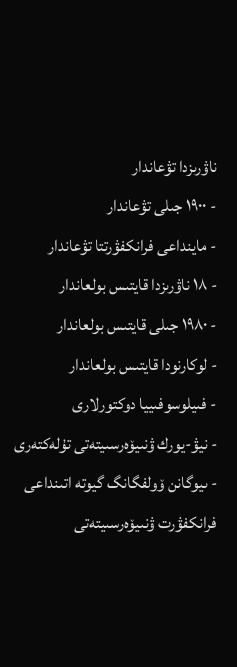ناۋرىزدا تۋعاندار
- ۱۹۰۰ جىلى تۋعاندار
- ماينداعى فرانكفۋرتتا تۋعاندار
- ۱۸ ناۋرىزدا قايتىس بولعاندار
- ۱۹۸۰ جىلى قايتىس بولعاندار
- لوكارنودا قايتىس بولعاندار
- فىيلوسوفىييا دوكتورلارى
- نيۋ-يورك ۋنىيۆەرسىيتەتى تۇلەكتەرى
- ىيوگانن ۆولفگانگ گيوتە اتىنداعى فرانكفۋرت ۋنىيۆەرسىيتەتى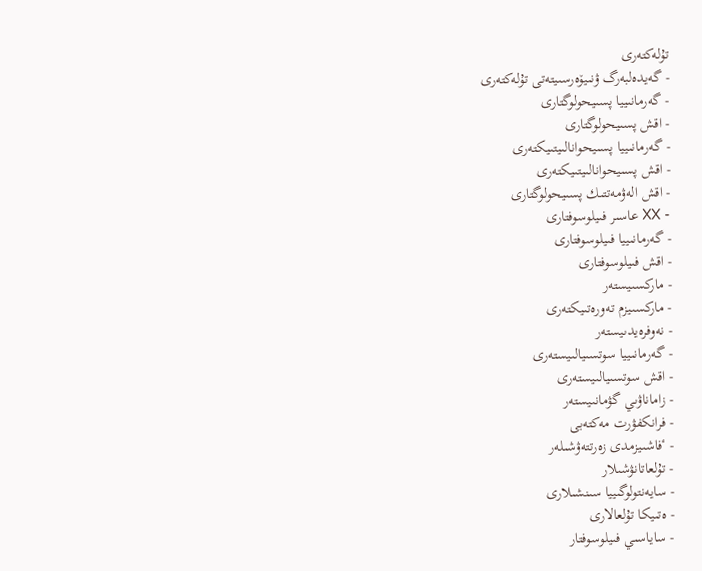تۇلەكتەرى
- گەيدەلبەرگ ۋنىيۆەرسىيتەتى تۇلەكتەرى
- گەرمانىييا پسىيحولوگتارى
- اقش پسىيحولوگتارى
- گەرمانىييا پسىيحوانالىيتىيكتەرى
- اقش پسىيحوانالىيتىيكتەرى
- اقش الەۋمەتتىك پسىيحولوگتارى
- XX عاسىر فىيلوسوفتارى
- گەرمانىييا فىيلوسوفتارى
- اقش فىيلوسوفتارى
- ماركسىيستەر
- ماركسىيزم تەورەتىيكتەرى
- نەوفرەيدىيستەر
- گەرمانىييا سوتسىيالىيستەرى
- اقش سوتسىيالىيستەرى
- زاماناۋىي گۋمانىيستەر
- فرانكفۋرت مەكتەبى
- ٴفاشىيزمدى زەرتتەۋشىلەر
- تۇلعاتانۋشىلار
- سايەنتولوگىييا سىنشىلارى
- ەتىيكا تۇلعالارى
- ساياسىي فىيلوسوفتار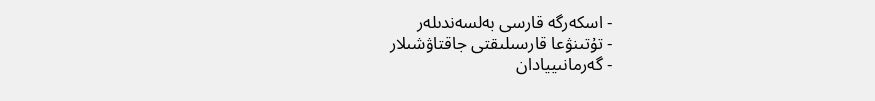- اسكەرگە قارسى بەلسەندىلەر
- تۇتىنۋعا قارسىلىقتى جاقتاۋشىلار
- گەرمانىييادان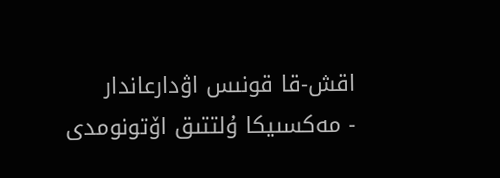اقش-قا قونىس اۋدارعاندار
- مەكسىيكا ۇلتتىق اۆتونومدى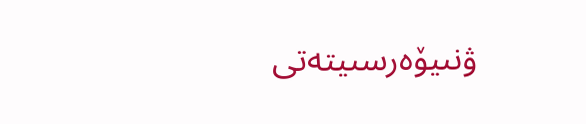ۋنىيۆەرسىيتەتى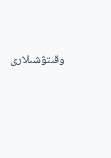وقىتۋشىلارى